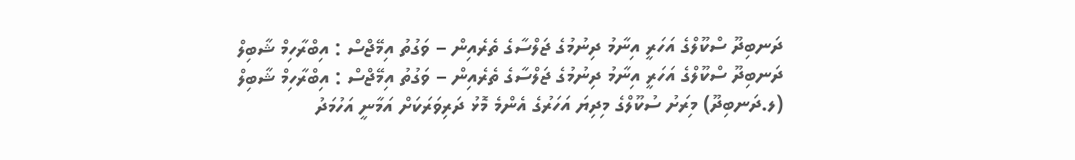ދަނބިދޫ ސްކޫލްގެ އަހަރީ އިނާމު ދިނުމުގެ ޖަލްސާގެ ތެރެއިން – ވަގުތު އިމޭޖްސް : އިބްރާހިމް ޝާބިލް
ދަނބިދޫ ސްކޫލްގެ އަހަރީ އިނާމު ދިނުމުގެ ޖަލްސާގެ ތެރެއިން – ވަގުތު އިމޭޖްސް : އިބްރާހިމް ޝާބިލް
(ލ.ދަނބިދޫ) މިރަށު ސުކޫލްގެ މިދިޔަ އަހަރުގެ އެންމެ މޮޅު ދަރިވަރަކަށް އަމާނީ އަހުމަދު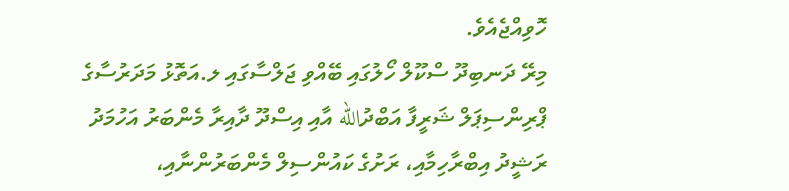ހޮވިއްޖެއެވެ.
މިރޭ ދަނބިދޫ ސްކޫލް ހޯލުގައި ބޭއްވި ޖަލްސާގައި ލ.އަތޮޅު މަދަރުސާގެ ޕްރިންސިޕަލް ޝަރީފާ އަބްދުالله އާއި އިސްދޫ ދާއިރާ މެންބަރު އަހުމަދު ރަޝީދު އިބްރާހިމާއި، ރަށުގެ ކައުންސިލް މެންބަރުންނާއި،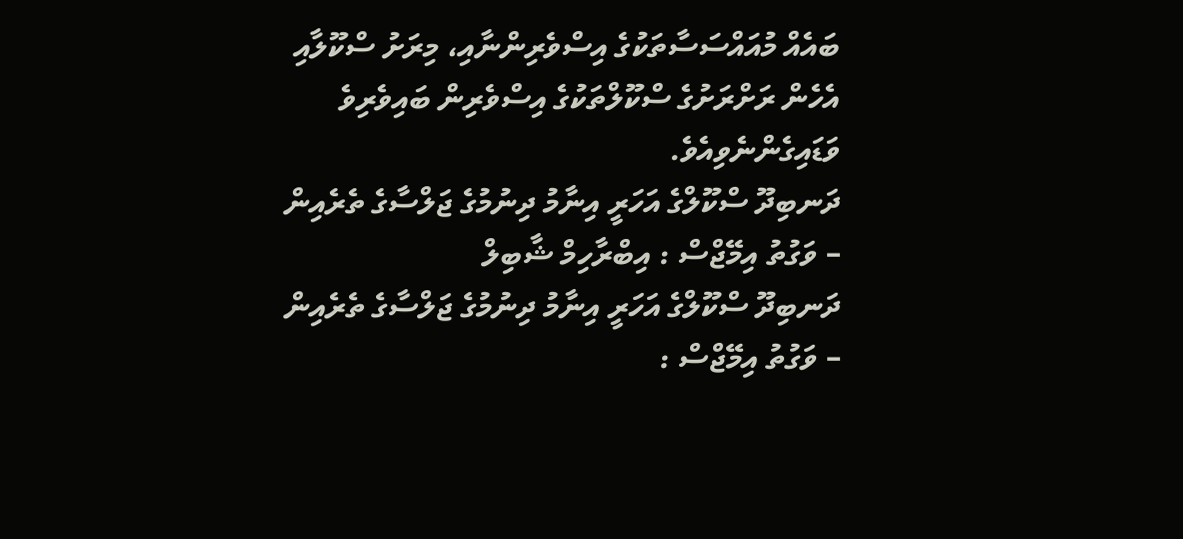ބައެއް މުއައްސަސާތަކުގެ އިސްވެރިންނާއި، މިރަށު ސްކޫލާއި އެހެން ރަށްރަށުގެ ސްކޫލްތަކުގެ އިސްވެރިން ބައިވެރިވެ ވަޑައިގެންނެވިއެވެ.
ދަނބިދޫ ސްކޫލްގެ އަހަރީ އިނާމު ދިނުމުގެ ޖަލްސާގެ ތެރެއިން – ވަގުތު އިމޭޖްސް : އިބްރާހިމް ޝާބިލް
ދަނބިދޫ ސްކޫލްގެ އަހަރީ އިނާމު ދިނުމުގެ ޖަލްސާގެ ތެރެއިން – ވަގުތު އިމޭޖްސް :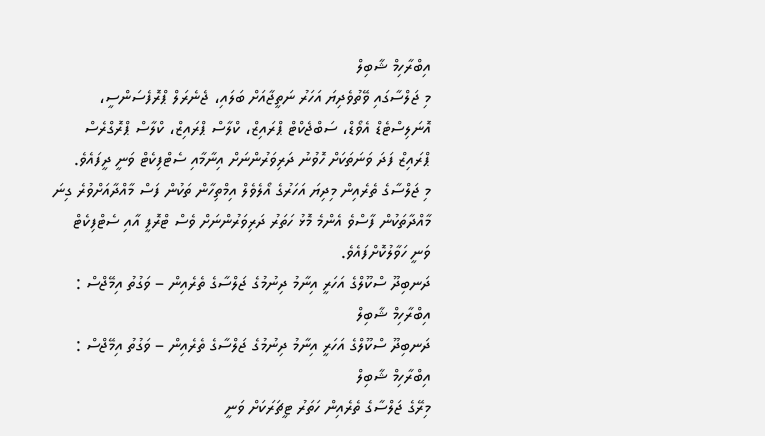އިބްރާހިމް ޝާބިލް
މި ޖަލްސާގައި ވޭތުވެދިޔަ އަހަރު ނަތީޖާއަށް ބަލައި، ޖެނެރަލް ޕްރޮފެސަންސީ، އޮނަލިސްޓެޑް އެވޯޑް، ސަބްޖެކްޓް ޕްރައިޒް، ކްލާސް ޕްރައިޒް، ކްލާސް ޕްރޮގްރެސް ޕްރައިޒް ފަދަ ވަނަތަކަށް ހޮވުނު ދަރިވަރުންނަށް އިނާމާއި ސެޓްފިކެޓް ވަނީ ދީފައެވެ.
މި ޖަލްސާގެ ތެރެއިން މިދިޔަ އަހަރުގެ އޯލެވެލް އިމްތިހާން ތަކުން ފަސް މާއްދާއަށްވުރެ ގިނަ މާއްދާތަކުން ފާސްވެ އެންމެ މޮޅު ހަތަރު ދަރިވަރުންނަށް ވެސް ޓްރޮފީ އާއި ސެޓްފިކެޓް ވަނީ ހަވާލުކޮށްފައެވެ.
ދަނބިދޫ ސްކޫލްގެ އަހަރީ އިނާމު ދިނުމުގެ ޖަލްސާގެ ތެރެއިން – ވަގުތު އިމޭޖްސް : އިބްރާހިމް ޝާބިލް
ދަނބިދޫ ސްކޫލްގެ އަހަރީ އިނާމު ދިނުމުގެ ޖަލްސާގެ ތެރެއިން – ވަގުތު އިމޭޖްސް : އިބްރާހިމް ޝާބިލް
މިރޭގެ ޖަލްސާގެ ތެރެއިން ހަތަރު ޓީޗަރަކަށް ވަނީ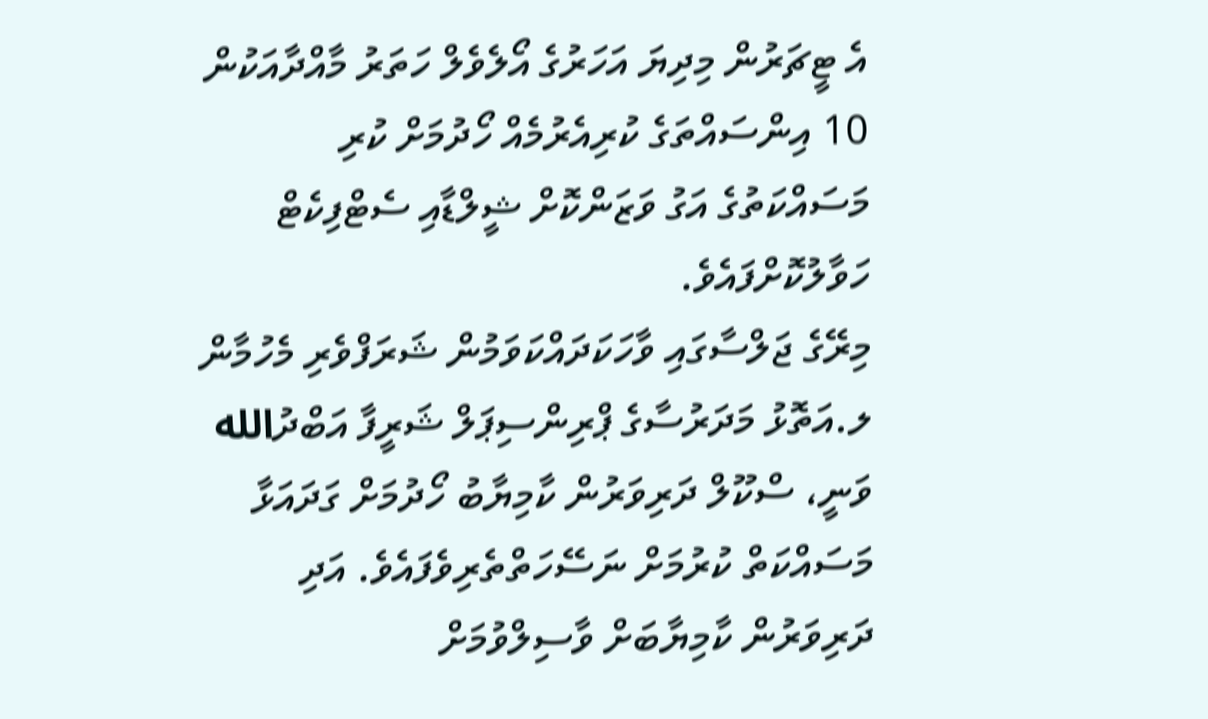އެ ޓީޗަރުން މިދިޔަ އަހަރުގެ އޯލެވެލް ހަތަރު މާއްދާއަކުން 10 އިންސައްތަގެ ކުރިއެރުމެއް ހޯދުމަށް ކުރި މަސައްކަތުގެ އަގު ވަޒަންކޮށް ޝީލްޑާއި ސެޓްފިކެޓް ހަވާލުކޮށްފައެވެ.
މިރޭގެ ޖަލްސާގައި ވާހަކަދައްކަވަމުން ޝަރަފްވެރި މެހުމާން ލ.އަތޮޅު މަދަރުސާގެ ޕްރިންސިޕަލް ޝަރީފާ އަބްދުالله ވަނީ، ސްކޫލް ދަރިވަރުން ކާމިޔާބު ހޯދުމަށް ގަދައަޅާ މަސައްކަތް ކުރުމަށް ނަސޭހަތްތެރިވެފައެވެ. އަދި ދަރިވަރުން ކާމިޔާބަށް ވާސިލްވުމަށް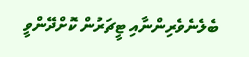ބެލެނެވެރިންނާއި ޓީޗަރުން ކޮށްދޭންވީ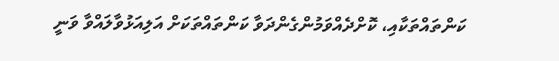ކަންތައްތަކާއި، ކޮށްދެއްވަމުންގެންދަވާ ކަންތައްތަކަށް އަލިއަޅުވާލައްވާ ވަނީ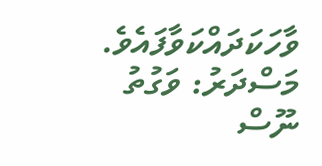ވާހަކަދައްކަވާފައެވެ.
މަސްދަރު: ވަގުތު ނޫސް